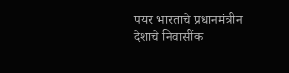पयर भारताचे प्रधानमंत्रीन देशाचे निवासींक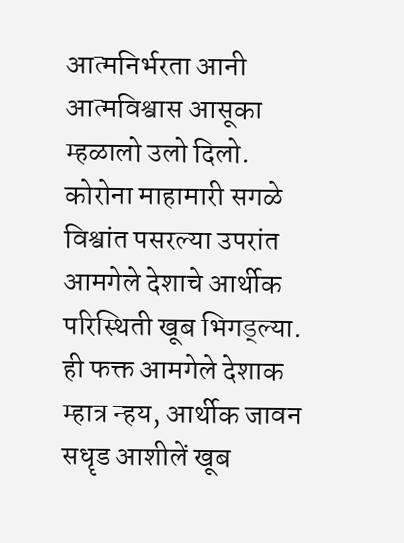आत्मनिर्भरता आनी आत्मविश्वास आसूका म्हळालो उलो दिलो. कोरोना माहामारी सगळे विश्वांत पसरल्या उपरांत आमगेले देशाचे आर्थीक परिस्थिती खूब भिगड्ल्या. ही फक्त आमगेले देशाक म्हात्र न्हय, आर्थीक जावन सधॄड आशीलें खूब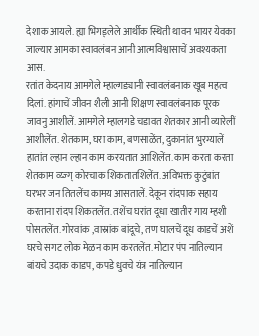देशाक आयले. ह्या भिगड्लेले आर्थीक स्थिती थावन भायर येवका जाल्यार आमका स्वावलंबन आनी आत्मविश्वासाचें अवश्यकता आस.
रतांत केदनाय आमगेले म्हाल्गड्यानी स्वावलंबनाक खूब महत्व दिलां. हांगाचें जीवन शैली आनी शिक्षण स्वावलंबनाक पूरक जावनु आशीलें. आमगेले म्हालगडे चडावत शेतकार आनी व्यारेलीं आशीलेंत. शेतकाम, घरा काम, बणसाळेंत, दुकानांत भुरग्यालें हातांत ल्हान ल्हान काम करयतात आशिलेंत. काम करता करता शेतकाम व्य्ज्ग् कोरचाक शिकतातशिलेंत. अविभक्त कुटुंबांत घरभर जन तितलेंच कामय आसतालें. देकून रांदपाक सहाय करताना रांदप शिकतलेंत. तशेंच घरांत दूधा खातीर गाय म्हशी पोसतलेंत. गोरवांक ,वास्रांक बांदूचे, तण घालचें दूध काडचें अशें घरचे सगट लोक मेळन काम करतलेंत. मोटार पंप नातिल्यान बांयचे उदाक काडप, कपडे धुवचे यंत्र नातिल्यान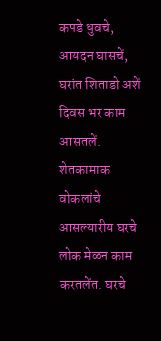कपडे धुवचे, आयदन घासचें, घरांत शिताडो अशें दिवस भर काम आसतलें. शेतकामाक वोकलांचे आसल्यारीय घरचे लोक मेळन काम करतलेंत. घरचे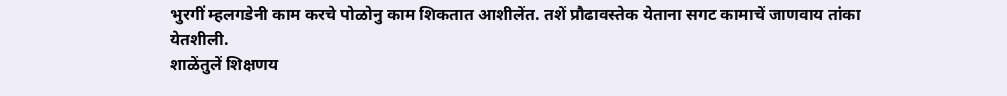भुरगीं म्हलगडेनी काम करचे पोळोनु काम शिकतात आशीलेंत. तशें प्रौढावस्तेक येताना सगट कामाचें जाणवाय तांका येतशीली.
शाळेंतुलें शिक्षणय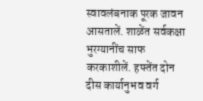स्वावलंबनाक पूरक जावन आसतालें. शाळेंत सर्वकक्षा भुरग्यानींच साफ करकाशीलें. हफ्तेंत दोन दीस कार्यानुभव वर्ग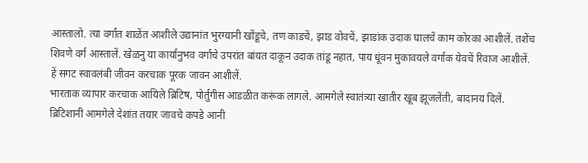आस्तालो. त्या वर्गांत शाळेंत आशीले उद्यानांत भुरग्यानी खोंडूचे, तण काडचें, झाड वोवचें, झाडांक उदाक घालचें काम कोरका आशीलें. तशेंच शिवणे वर्ग आस्तालें. खेळनु या कार्यानुभव वर्गाचे उपरांत बांयत दाकून उदाक तांडू नहात, पाय धूंवन मुकावयले वर्गाक येवचें रिवाज आशीलें. हें सगट स्वावलंबी जीवन करचाक पूरक जावन आशीलें.
भारताक व्यापार करचाक आयिले ब्रिटिष, पोर्तुगीस आडळीत करूंक लागले. आमगेले स्वातंत्र्या खातीर खूब झूजलेंती, बादानय दिलें. ब्रिटिशानीं आमगेले देशांत तयार जावचे कपडे आनी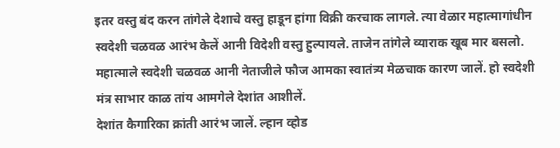इतर वस्तु बंद करन तांगेले देशाचे वस्तु हाडून हांगा विक्री करचाक लागले. त्या वेळार महात्मागांधीन स्वदेशी चळवळ आरंभ केलें आनी विदेशी वस्तु हुल्पायले. ताजेन तांगेले व्याराक खूब मार बसलो. महात्माले स्वदेशी चळवळ आनी नेताजीले फौज आमका स्वातंत्र्य मेळचाक कारण जालें. हो स्वदेशी मंत्र साभार काळ तांय आमगेले देशांत आशीलें.
देशांत कैगारिका क्रांती आरंभ जालें. ल्हान व्होड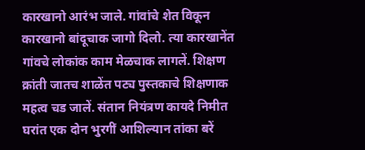कारखानो आरंभ जाले. गांवांचे शेत विकून कारखानो बांदूचाक जागो दिलो. त्या कारखानेंत गांवचे लोकांक काम मेळचाक लागलें. शिक्षण क्रांती जातच शाळेंत पट्य पुस्तकाचे शिक्षणाक महत्व चड जालें. संतान नियंत्रण कायदे निमीत घरांत एक दोन भुरगीं आशिल्यान तांका बरें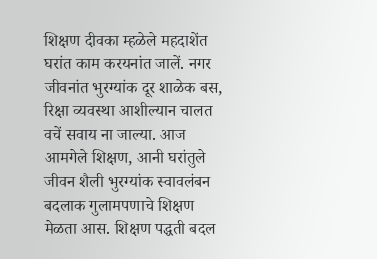शिक्षण दीवका म्हळेले महदाशेंत घरांत काम करयनांत जालें. नगर जीवनांत भुरग्यांक दूर शाळेक बस, रिक्षा व्यवस्था आशील्यान चालत वचें सवाय ना जाल्या. आज आमगेले शिक्षण, आनी घरांतुले जीवन शैली भुरग्यांक स्वावलंबन बदलाक गुलामपणाचे शिक्षण मेळता आस. शिक्षण पद्धती बदल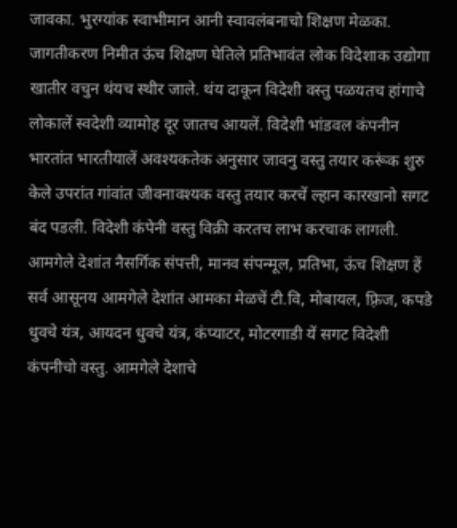जावका. भुरग्यांक स्वाभीमान आनी स्वावलंबनाचो शिक्षण मेळका.
जागतीकरण निमीत ऊंच शिक्षण घेतिले प्रतिभावंत लोक विदेशाक उद्योगा खातीर वचुन थंयच स्थीर जाले. थंय दाकून विदेशी वस्तु पळयतच हांगाचे लोकालें स्वदेशी व्यामोह दूर जातच आयलें. विदेशी भांडवल कंपनीन भारतांत भारतीयालें अवश्यकतेक अनुसार जावनु वस्तु तयार करूंक शुरु केले उपरांत गांवांत जीवनावश्यक वस्तु तयार करचें ल्हान कारखानो सगट बंद पडली. विदेशी कंपेनी वस्तु विक्री करतच लाभ करचाक लागली. आमगेले देशांत नैसर्गिक संपत्ती, मानव संपन्मूल, प्रतिभा, ऊंच शिक्षण हें सर्व आसूनय आमगेले देशांत आमका मेळचें टी.वि, मोबायल, फ़्रिज, कपडे धुवचे यंत्र, आयदन धुवचे यंत्र, कंप्याटर, मोटरगाडी यें सगट विदेशी कंपनीचो वस्तु. आमगेले देशाचे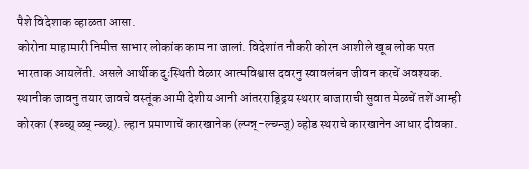पैशे विदेशाक व्हाळता आसा.
कोरोना माहामारी निमीत्त साभार लोकांक काम ना जालां. विदेशांत नौकरी कोरन आशीले खूब लोक परत भारताक आयलेंती. असले आर्थीक दुःस्थिती वेळार आत्मविश्वास दवरनु स्वावलंबन जीवन करचें अवश्यक. स्थानीक जावनु तयार जावचे वस्तूंक आमी देशीय आनी आंतरराड्ढ्रिय स्थरार बाजाराची सुवात मेळचें तशें आम्ही कोरका (श्ब्च्ग्न् ळ्ब् न्ब्च्ग्न्). ल्हान प्रमाणाचें कारखानेक (ल्प्ग्न्न्-ल्च्ग्न्ज्) व्होड स्थराचे कारखानेन आधार दीवका.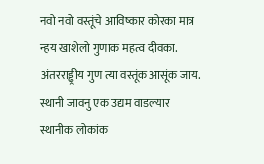नवो नवो वस्तूंचे आविष्कार कोरका मात्र न्हय खाशेलो गुणाक महत्व दीवका. अंतरराड्ढ्रीय गुण त्या वस्तूंक आसूंक जाय. स्थानी जावनु एक उद्यम वाडल्यार स्थानीक लोकांक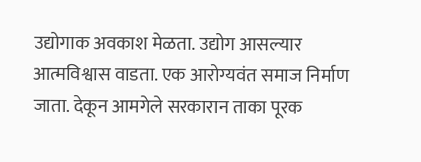उद्योगाक अवकाश मेळता. उद्योग आसल्यार आत्मविश्वास वाडता. एक आरोग्यवंत समाज निर्माण जाता. देकून आमगेले सरकारान ताका पूरक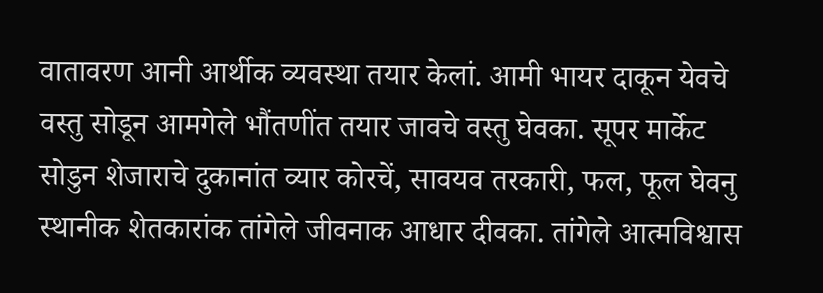वातावरण आनी आर्थीक व्यवस्था तयार केलां. आमी भायर दाकून येवचे वस्तु सोडून आमगेले भौंतणींत तयार जावचे वस्तु घेवका. सूपर मार्केट सोडुन शेजाराचे दुकानांत व्यार कोरचें, सावयव तरकारी, फल, फूल घेवनु स्थानीक शेतकारांक तांगेले जीवनाक आधार दीवका. तांगेले आत्मविश्वास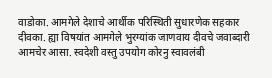वाडोका. आमगेले देशाचे आर्थीक परिस्थिती सुधारणेक सहकार दीवका. ह्या विषयांत आमगेले भुरग्यांक जाणवाय दीवचे जवाब्दारी आमचेर आसा. स्वदेशी वस्तु उपयोग कोरनु स्वावलंबी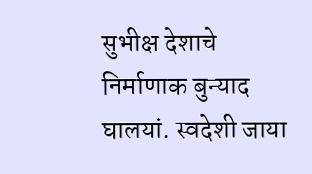सुभीक्ष देशाचे निर्माणाक बुन्याद घालयां. स्वदेशी जाया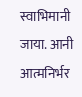स्वाभिमानी जाया. आनी आत्मनिर्भर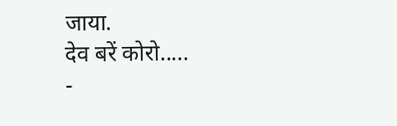जाया.
देव बरें कोरो.....
-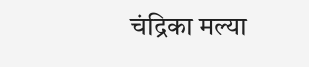चंद्रिका मल्या